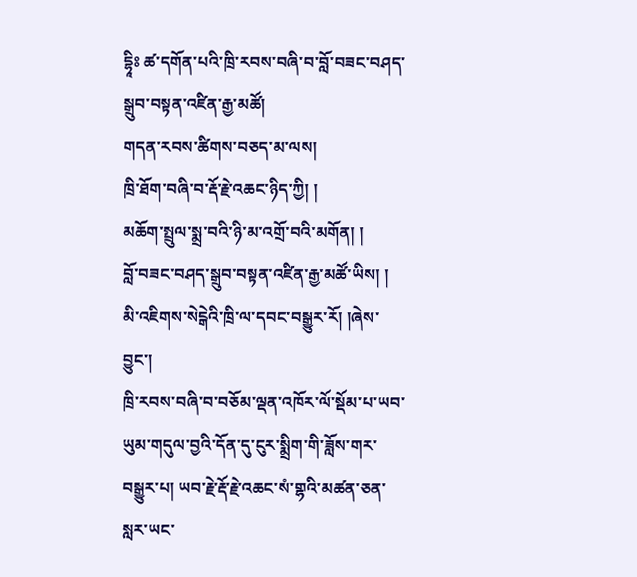དྷཱིཿ ཚ་དགོན་པའི་ཁྲི་རབས་བཞི་བ་བློ་བཟང་བཤད་སྒྲུབ་བསྟན་འཛིན་རྒྱ་མཚོ།
གདན་རབས་ཚིགས་བཅད་མ་ལས།
ཁྲི་ཐོག་བཞི་བ་རྡོ་རྗེ་འཆང་ཉིད་ཀྱི། །
མཆོག་སྤྲུལ་སྨྲ་བའི་ཉི་མ་འགྲོ་བའི་མགོན། །
བློ་བཟང་བཤད་སྒྲུབ་བསྟན་འཛིན་རྒྱ་མཚོ་ཡིས། །
མི་འཇིགས་སེངྒེའི་ཁྲི་ལ་དབང་བསྒྱུར་རོ། །ཞེས་བྱུང་།
ཁྲི་རབས་བཞི་བ་བཅོམ་ལྡན་འཁོར་ལོ་སྡོམ་པ་ཡབ་ཡུམ་གདུལ་བྱའི་དོན་དུ་ངུར་སྨྲིག་གི་ཟློས་གར་བསྒྱུར་པ། ཡབ་རྗེ་རྡོ་རྗེ་འཆང་སཾ་གྷའི་མཚན་ཅན་སླར་ཡང་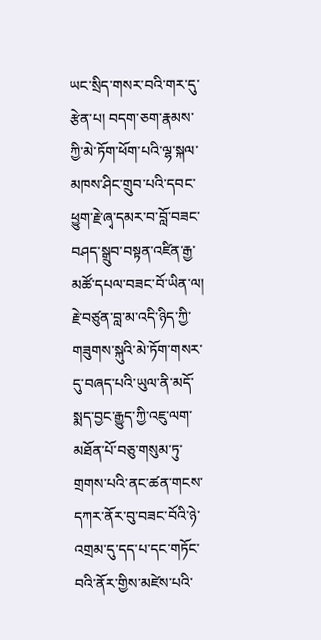ཡང་སྲིད་གསར་བའི་གར་དུ་རྩེན་པ། བདག་ཅག་རྣམས་ཀྱི་མེ་ཏོག་ཕོག་པའི་ལྷ་སྐལ་མཁས་ཤིང་གྲུབ་པའི་དབང་ཕྱུག་རྗེ་ཞྭ་དམར་བ་བློ་བཟང་བཤད་སྒྲུབ་བསྟན་འཛིན་རྒྱ་མཚོ་དཔལ་བཟང་བོ་ཡིན་ལ། རྗེ་བཙུན་བླ་མ་འདི་ཉིད་ཀྱི་གཟུགས་སྐུའི་མེ་ཏོག་གསར་དུ་བཞད་པའི་ཡུལ་ནི་མདོ་སྨད་བྱང་རྒྱུད་ཀྱི་འཇུ་ལག་མཐོན་པོ་བཅུ་གསུམ་ཏུ་གྲགས་པའི་ནང་ཚན་གངས་དཀར་ནོར་བུ་བཟང་བོའི་ཉེ་འགྲམ་དུ་དད་པ་དང་གཏོང་བའི་ནོར་གྱིས་མཛེས་པའི་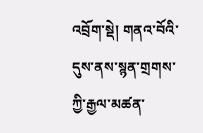འབྲོག་སྡེ། གནའ་བོའི་དུས་ནས་སྙན་གྲགས་ཀྱི་རྒྱལ་མཚན་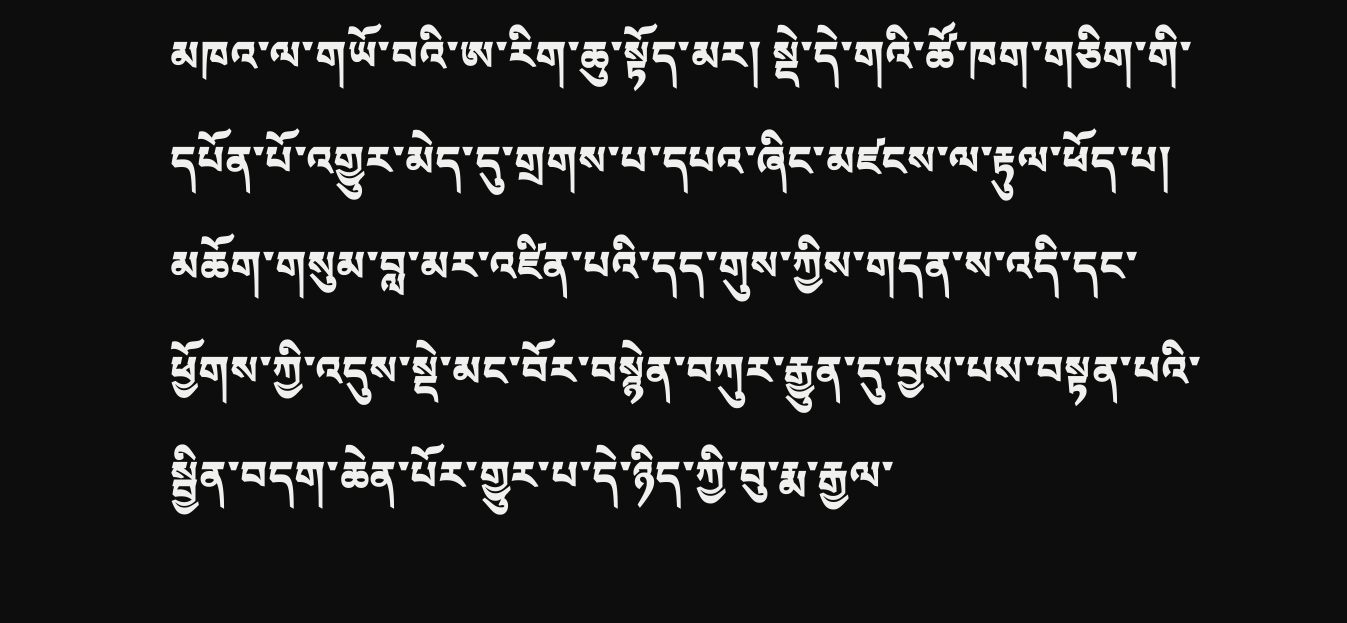མཁའ་ལ་གཡོ་བའི་ཨ་རིག་ཆུ་སྟོད་མར། སྡེ་དེ་གའི་ཚོ་ཁག་གཅིག་གི་དཔོན་པོ་འགྱུར་མེད་དུ་གྲགས་པ་དཔའ་ཞིང་མཛངས་ལ་རྟུལ་ཕོད་པ། མཆོག་གསུམ་བླ་མར་འཛིན་པའི་དད་གུས་ཀྱིས་གདན་ས་འདི་དང་ཕྱོགས་ཀྱི་འདུས་སྡེ་མང་བོར་བསྙེན་བཀུར་རྒྱུན་དུ་བྱས་པས་བསྟན་པའི་སྦྱིན་བདག་ཆེན་པོར་གྱུར་པ་དེ་ཉིད་ཀྱི་བུ་རྨ་རྒྱལ་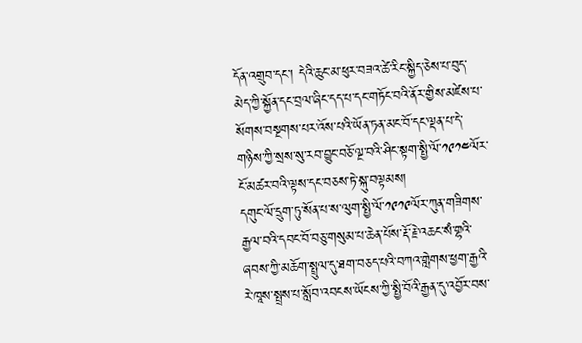དོན་འགྲུབ་དང་། དེའི་ཆུང་མ་ཕུར་བཟའ་ཚེ་རིང་སྐྱིད་ཅེས་པ་བུད་མེད་ཀྱི་སྐྱོན་དང་བྲལ་ཞིང་དད་པ་དང་གཏོང་བའི་ནོར་གྱིས་མཛེས་པ་སོགས་བསྔགས་པར་འོས་པའི་ཡོན་ཏན་མང་བོ་དང་ལྡན་པ་དེ་གཉིས་ཀྱི་སྲས་སུ་རབ་བྱུང་བཅོ་ལྔ་བའི་ཤིང་སྟག་སྤྱི་ལོ་༡༩༡༤ལོར་ངོ་མཚར་བའི་ལྟས་དང་བཅས་ཏེ་སྐུ་བལྟམས།
དགུང་ལོ་དྲུག་ཏུ་སོན་པ་ས་ལུག་སྤྱི་ལོ་༡༩༡༩ལོར་ཀུན་གཟིགས་རྒྱལ་བའི་དབང་བོ་བཅུ་གསུམ་པ་ཆེན་པོས་རྡོ་རྗེ་འཆང་སཾ་གྷའི་ཞབས་ཀྱི་མཆོག་སྤྲུལ་དུ་ཐག་བཅད་པའི་བཀའ་གླེགས་ཕྱག་རྒྱའི་རེ་ཁཱས་སྤྲས་པ་སློབ་འབངས་ཡོངས་ཀྱི་སྤྱི་བོའི་རྒྱན་དུ་འབྱོར་བས་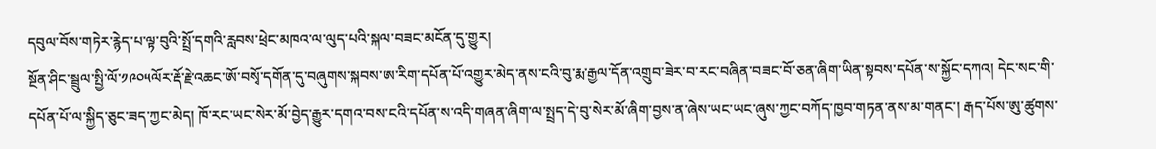དབུལ་བོས་གཏེར་རྙེད་པ་ལྟ་བུའི་སྤྲོ་དགའི་རླབས་ཕྲེང་མཁའ་ལ་ལུད་པའི་སྐལ་བཟང་མངོན་དུ་གྱུར།
སྔོན་ཤིང་སྦྲུལ་སྤྱི་ལོ་༡༩༠༥ལོར་རྡོ་རྗེ་འཆང་ཨོ་བསྭོ་དགོན་དུ་བཞུགས་སྐབས་ཨ་རིག་དཔོན་པོ་འགྱུར་མེད་ནས་ངའི་བུ་རྨ་རྒྱལ་དོན་འགྲུབ་ཟེར་བ་རང་བཞིན་བཟང་བོ་ཅན་ཞིག་ཡིན་སྟབས་དཔོན་ས་སྐྱོང་དཀའ། དེང་སང་གི་དཔོན་པོ་ལ་སྐྱིད་ཅུང་ཟད་ཀྱང་མེད། ཁོ་རང་ཡང་སེར་མོ་བྱེད་རྒྱུར་དགའ་བས་ངའི་དཔོན་ས་འདི་གཞན་ཞིག་ལ་སྤྲད་དེ་བུ་སེར་མོ་ཞིག་བྱས་ན་ཞེས་ཡང་ཡང་ཞུས་ཀྱང་བཀོད་ཁྱབ་གཏན་ནས་མ་གནང་། རྒད་པོས་ཨུ་ཚུགས་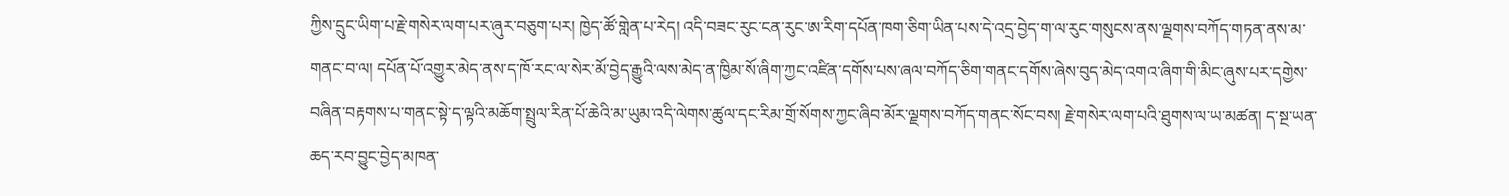ཀྱིས་དྲུང་ཡིག་པ་རྗེ་གསེར་ལག་པར་ཞུར་བཅུག་པར། ཁྱེད་ཚོ་གླེན་པ་རེད། འདི་བཟང་རུང་ངན་རུང་ཨ་རིག་དཔོན་ཁག་ཅིག་ཡིན་པས་དེ་འདྲ་བྱེད་ག་ལ་རུང་གསུངས་ནས་ལྗགས་བཀོད་གཏན་ནས་མ་གནང་བ་ལ། དཔོན་པོ་འགྱུར་མེད་ནས་ད་ཁོ་རང་ལ་སེར་མོ་བྱེད་རྒྱུའི་ལས་མེད་ན་ཁྱིམ་སོ་ཞིག་ཀྱང་འཛིན་དགོས་པས་ཞལ་བཀོད་ཅིག་གནང་དགོས་ཞེས་བུད་མེད་འགའ་ཞིག་གི་མིང་ཞུས་པར་དགྱེས་བཞིན་བརྟགས་པ་གནང་སྟེ་ད་ལྟའི་མཆོག་སྤྲུལ་རིན་པོ་ཆེའི་མ་ཡུམ་འདི་ལེགས་ཚུལ་དང་རིམ་གྲོ་སོགས་ཀྱང་ཞིབ་མོར་ལྗགས་བཀོད་གནང་སོང་བས། རྗེ་གསེར་ལག་པའི་ཐུགས་ལ་ཡ་མཚན། ད་སྔ་ཡན་ཆད་རབ་བྱུང་བྱེད་མཁན་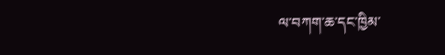ལ་བཀག་ཆ་དང་ཁྱིམ་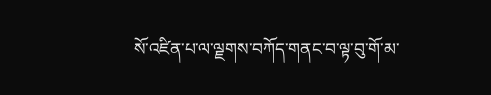སོ་འཛིན་པ་ལ་ལྗགས་བཀོད་གནང་བ་ལྟ་བུ་གོ་མ་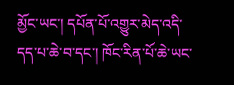མྱོང་ཡང་། དཔོན་པོ་འགྱུར་མེད་འདི་དད་པ་ཆེ་བ་དང་། ཁོང་རིན་པོ་ཆེ་ཡང་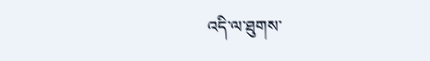འདི་ལ་ཐུགས་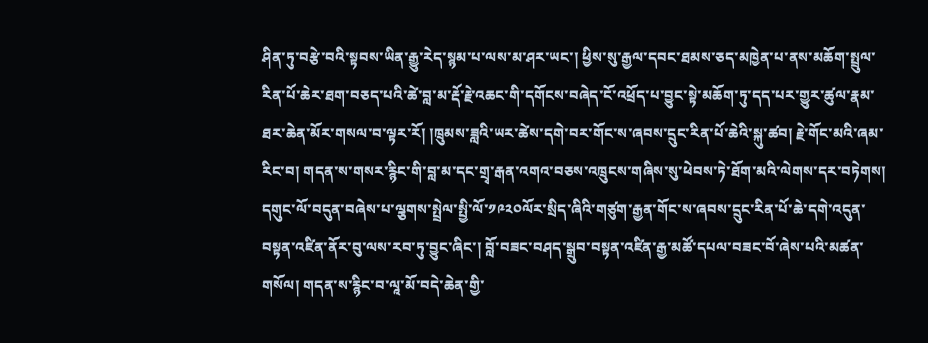ཤིན་ཏུ་བརྩེ་བའི་སྟབས་ཡིན་རྒྱུ་རེད་སྙམ་པ་ལས་མ་ཤར་ཡང་། ཕྱིས་སུ་རྒྱལ་དབང་ཐམས་ཅད་མཁྱེན་པ་ནས་མཆོག་སྤྲུལ་རིན་པོ་ཆེར་ཐག་བཅད་པའི་ཚེ་བླ་མ་རྡོ་རྗེ་འཆང་གི་དགོངས་བཞེད་ངོ་འཕྲོད་པ་བྱུང་སྟེ་མཆོག་ཏུ་དད་པར་གྱུར་ཚུལ་རྣམ་ཐར་ཆེན་མོར་གསལ་བ་ལྟར་རོ། །ཁྲུམས་ཟླའི་ཡར་ཚེས་དགེ་བར་གོང་ས་ཞབས་དྲུང་རིན་པོ་ཆེའི་སྐུ་ཚབ། རྗེ་གོང་མའི་ཞམ་རིང་བ། གདན་ས་གསར་རྙིང་གི་བླ་མ་དང་གྲྭ་རྒན་འགའ་བཅས་འཁྲུངས་གཞིས་སུ་ཕེབས་ཏེ་ཐོག་མའི་ལེགས་དར་བཏེགས། དགུང་ལོ་བདུན་བཞེས་པ་ལྕགས་སྤྲེལ་སྤྱི་ལོ་༡༩༢༠ལོར་སྲིད་ཞིའི་གཙུག་རྒྱན་གོང་ས་ཞབས་དྲུང་རིན་པོ་ཆེ་དགེ་འདུན་བསྟན་འཛིན་ནོར་བུ་ལས་རབ་ཏུ་བྱུང་ཞིང་། བློ་བཟང་བཤད་སྒྲུབ་བསྟན་འཛིན་རྒྱ་མཚོ་དཔལ་བཟང་བོ་ཞེས་པའི་མཚན་གསོལ། གདན་ས་རྙིང་བ་ལཱ་མོ་བདེ་ཆེན་གྱི་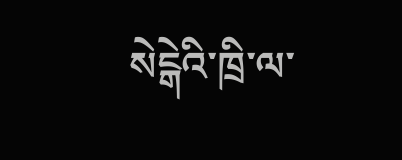སེངྒེའི་ཁྲི་ལ་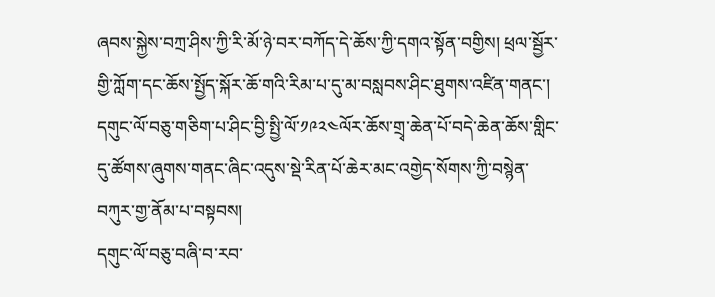ཞབས་སྐྱེས་བཀྲ་ཤིས་ཀྱི་རི་མོ་ཉེ་བར་བཀོད་དེ་ཆོས་ཀྱི་དགའ་སྟོན་བགྱིས། ཕྲལ་སྦྱོར་གྱི་ཀློག་དང་ཆོས་སྤྱོད་སྐོར་ཆོ་གའི་རིམ་པ་དུ་མ་བསླབས་ཤིང་ཐུགས་འཛིན་གནང་། དགུང་ལོ་བཅུ་གཅིག་པ་ཤིང་བྱི་སྤྱི་ལོ་༡༩༢༤ལོར་ཆོས་གྲྭ་ཆེན་པོ་བདེ་ཆེན་ཆོས་གླིང་དུ་ཚོགས་ཞུགས་གནང་ཞིང་འདུས་སྡེ་རིན་པོ་ཆེར་མང་འགྱེད་སོགས་ཀྱི་བསྙེན་བཀུར་གྱ་ནོམ་པ་བསྟབས།
དགུང་ལོ་བཅུ་བཞི་བ་རབ་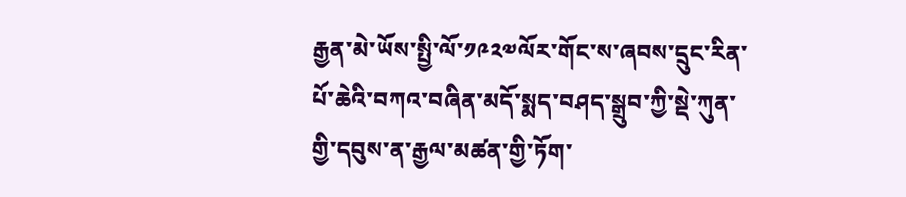རྒྱན་མེ་ཡོས་སྤྱི་ལོ་༡༩༢༧ལོར་གོང་ས་ཞབས་དྲུང་རིན་པོ་ཆེའི་བཀའ་བཞིན་མདོ་སྨད་བཤད་སྒྲུབ་ཀྱི་སྡེ་ཀུན་གྱི་དབུས་ན་རྒྱལ་མཚན་གྱི་ཏོག་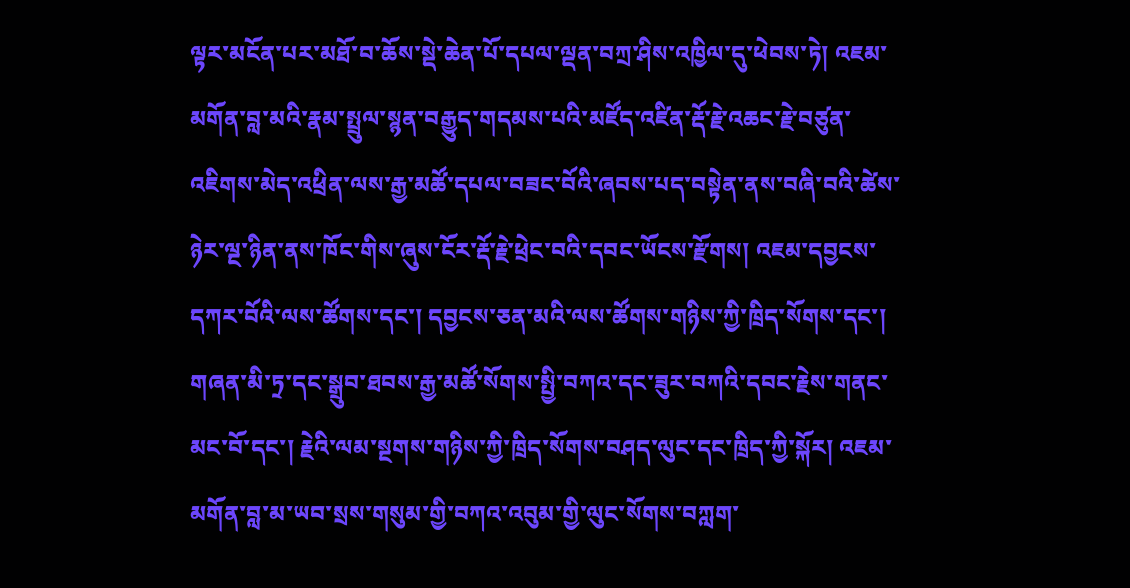ལྟར་མངོན་པར་མཐོ་བ་ཆོས་སྡེ་ཆེན་པོ་དཔལ་ལྡན་བཀྲ་ཤིས་འཁྱིལ་དུ་ཕེབས་ཏེ། འཇམ་མགོན་བླ་མའི་རྣམ་སྤྲུལ་སྙན་བརྒྱུད་གདམས་པའི་མཛོད་འཛིན་རྡོ་རྗེ་འཆང་རྗེ་བཙུན་འཇིགས་མེད་འཕྲིན་ལས་རྒྱ་མཚོ་དཔལ་བཟང་བོའི་ཞབས་པད་བསྟེན་ནས་བཞི་བའི་ཚེས་ཉེར་ལྔ་ཉིན་ནས་ཁོང་གིས་ཞུས་ངོར་རྡོ་རྗེ་ཕྲེང་བའི་དབང་ཡོངས་རྫོགས། འཇམ་དབྱངས་དཀར་བོའི་ལས་ཚོགས་དང་། དབྱངས་ཅན་མའི་ལས་ཚོགས་གཉིས་ཀྱི་ཁྲིད་སོགས་དང་། གཞན་མི་ཏྲ་དང་སྒྲུབ་ཐབས་རྒྱ་མཚོ་སོགས་སྤྱི་བཀའ་དང་ཟུར་བཀའི་དབང་རྗེས་གནང་མང་བོ་དང་། རྗེའི་ལམ་སྔགས་གཉིས་ཀྱི་ཁྲིད་སོགས་བཤད་ལུང་དང་ཁྲིད་ཀྱི་སྐོར། འཇམ་མགོན་བླ་མ་ཡབ་སྲས་གསུམ་གྱི་བཀའ་འབུམ་གྱི་ལུང་སོགས་བཀླག་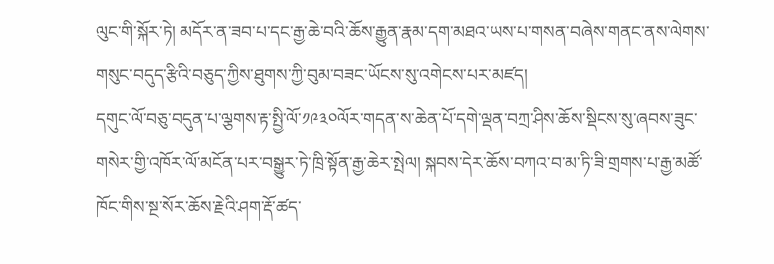ལུང་གི་སྐོར་ཏེ། མདོར་ན་ཟབ་པ་དང་རྒྱ་ཆེ་བའི་ཆོས་རྒྱུན་རྣམ་དག་མཐའ་ཡས་པ་གསན་བཞེས་གནང་ནས་ལེགས་གསུང་བདུད་རྩིའི་བཅུད་ཀྱིས་ཐུགས་ཀྱི་བུམ་བཟང་ཡོངས་སུ་འགེངས་པར་མཛད།
དགུང་ལོ་བཅུ་བདུན་པ་ལྕགས་རྟ་སྤྱི་ལོ་༡༩༣༠ལོར་གདན་ས་ཆེན་པོ་དགེ་ལྡན་བཀྲ་ཤིས་ཆོས་སྡིངས་སུ་ཞབས་ཟུང་གསེར་གྱི་འཁོར་ལོ་མངོན་པར་བསྒྱུར་ཏེ་ཁྲི་སྟོན་རྒྱ་ཆེར་སྤེལ། སྐབས་དེར་ཆོས་བཀའ་བ་མ་ཏི་ཟི་གྲགས་པ་རྒྱ་མཚོ་ཁོང་གིས་སྔ་སོར་ཆོས་རྗེའི་ཤག་རྡོ་ཚད་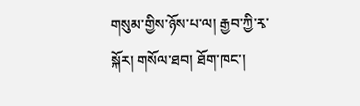གསུམ་གྱིས་ཉོས་པ་ལ། རྒྱབ་ཀྱི་རྭ་སྐོར། གསོལ་ཐབ། ཐོག་ཁང་།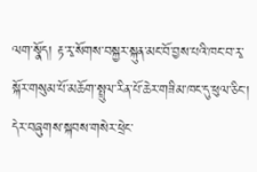ལག་སྣོད། རྟ་རྭ་སོགས་བསྐྱར་སྐུན་མང་བོ་བྱས་པའི་ཁང་བ་རྭ་སྐོར་གསུམ་པོ་མཆོག་སྤྲུལ་རིན་པོ་ཆེར་གཟིམ་ཁང་དུ་ཕུལ་ཅིང་། དེར་བཞུགས་སྐབས་གསེར་ཕྲེང་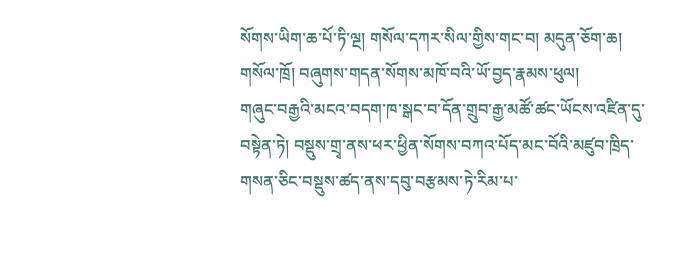སོགས་ཡིག་ཆ་པོ་ཏི་ལྔ། གསོལ་དཀར་སིལ་གྱིས་གང་བ། མདུན་ཅོག་ཆ། གསོལ་ཁྲོ། བཞུགས་གདན་སོགས་མཁོ་བའི་ཡོ་བྱད་རྣམས་ཕུལ།
གཞུང་བརྒྱའི་མངའ་བདག་ཁ་སྒང་བ་དོན་གྲུབ་རྒྱ་མཚོ་ཚང་ཡོངས་འཛིན་དུ་བསྟེན་ཏེ། བསྡུས་གྲྭ་ནས་ཕར་ཕྱིན་སོགས་བཀའ་པོད་མང་བོའི་མཛུབ་ཁྲིད་གསན་ཅིང་བསྡུས་ཚད་ནས་དབུ་བརྩམས་ཏེ་རིམ་པ་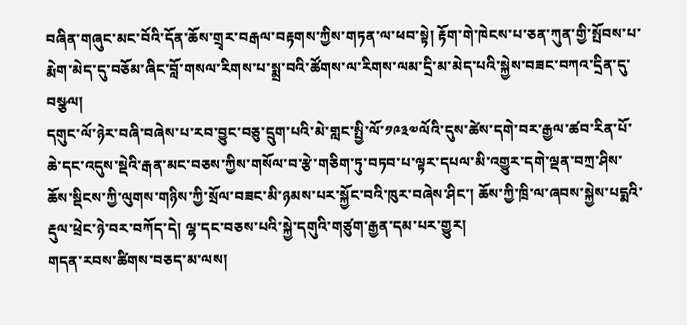བཞིན་གཞུང་མང་བོའི་དོན་ཆོས་གྲྭར་བརྒལ་བརྟགས་ཀྱིས་གཏན་ལ་ཕབ་སྟེ། རྟོག་གེ་ཁེངས་པ་ཅན་ཀུན་གྱི་སྤོབས་པ་རྨེག་མེད་དུ་བཅོམ་ཞིང་བློ་གསལ་རིགས་པ་སྨྲ་བའི་ཚོགས་ལ་རིགས་ལམ་དྲི་མ་མེད་པའི་སྐྱེས་བཟང་བཀའ་དྲིན་དུ་བསྩལ།
དགུང་ལོ་ཉེར་བཞི་བཞེས་པ་རབ་བྱུང་བཅུ་དྲུག་པའི་མེ་གླང་སྤྱི་ལོ་༡༩༣༧ལོའི་དུས་ཚེས་དགེ་བར་རྒྱལ་ཚབ་རིན་པོ་ཆེ་དང་འདུས་སྡེའི་རྒན་མང་བཅས་ཀྱིས་གསོལ་བ་རྩེ་གཅིག་ཏུ་བཏབ་པ་ལྟར་དཔལ་མི་འགྱུར་དགེ་ལྡན་བཀྲ་ཤིས་ཆོས་སྡིངས་ཀྱི་ལུགས་གཉིས་ཀྱི་སྲོལ་བཟང་མི་ཉམས་པར་སྐྱོང་བའི་ཁུར་བཞེས་ཤིང་། ཆོས་ཀྱི་ཁྲི་ལ་ཞབས་སྐྱེས་པདྨའི་རྡུལ་ཕྲེང་ཉེ་བར་བཀོད་དེ། ལྷ་དང་བཅས་པའི་སྐྱེ་དགུའི་གཙུག་རྒྱན་དམ་པར་གྱུར།
གདན་རབས་ཚིགས་བཅད་མ་ལས།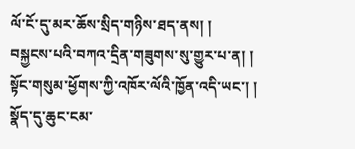ལོ་ངོ་དུ་མར་ཆོས་སྲིད་གཉིས་ཐད་ནས། །
བསྐྱངས་པའི་བཀའ་དྲིན་གཟུགས་སུ་གྱུར་པ་ན། །
སྟོང་གསུམ་ཕྱོགས་ཀྱི་འཁོར་ལོའི་ཁྱོན་འདི་ཡང་། །
སྣོད་དུ་ཆུང་ངམ་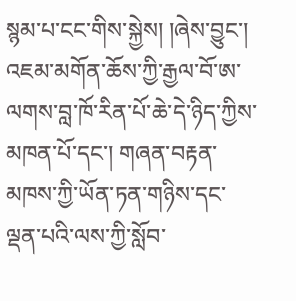སྙམ་པ་ངང་གིས་སྐྱེས། །ཞེས་བྱུང་།
འཇམ་མགོན་ཆོས་ཀྱི་རྒྱལ་བོ་ཨ་ལགས་བླ་ཁོ་རིན་པོ་ཆེ་དེ་ཉིད་ཀྱིས་མཁན་པོ་དང་། གཞན་བརྟན་མཁས་ཀྱི་ཡོན་ཏན་གཉིས་དང་ལྡན་པའི་ལས་ཀྱི་སློབ་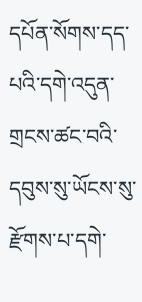དཔོན་སོགས་དད་པའི་དགེ་འདུན་གྲངས་ཚང་བའི་དབུས་སུ་ཡོངས་སུ་རྫོགས་པ་དགེ་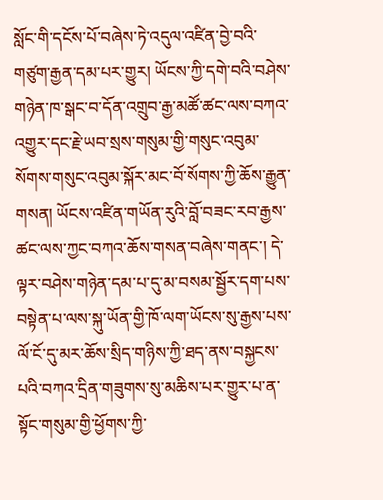སློང་གི་དངོས་པོ་བཞེས་ཏེ་འདུལ་འཛིན་བྱེ་བའི་གཙུག་རྒྱན་དམ་པར་གྱུར། ཡོངས་ཀྱི་དགེ་བའི་བཤེས་གཉེན་ཁ་སྒང་བ་དོན་འགྲུབ་རྒྱ་མཚོ་ཚང་ལས་བཀའ་འགྱུར་དང་རྗེ་ཡབ་སྲས་གསུམ་གྱི་གསུང་འབུམ་སོགས་གསུང་འབུམ་སྐོར་མང་བོ་སོགས་ཀྱི་ཆོས་རྒྱུན་གསན། ཡོངས་འཛིན་གཡོན་རུའི་བློ་བཟང་རབ་རྒྱས་ཚང་ལས་ཀྱང་བཀའ་ཆོས་གསན་བཞེས་གནང་། དེ་ལྟར་བཤེས་གཉེན་དམ་པ་དུ་མ་བསམ་སྦྱོར་དག་པས་བསྟེན་པ་ལས་སྐུ་ཡོན་གྱི་ཁོ་ལག་ཡོངས་སུ་རྒྱས་པས་ལོ་ངོ་དུ་མར་ཆོས་སྲིད་གཉིས་ཀྱི་ཐད་ནས་བསྐྱངས་པའི་བཀའ་དྲིན་གཟུགས་སུ་མཆིས་པར་གྱུར་པ་ན་སྟོང་གསུམ་གྱི་ཕྱོགས་ཀྱི་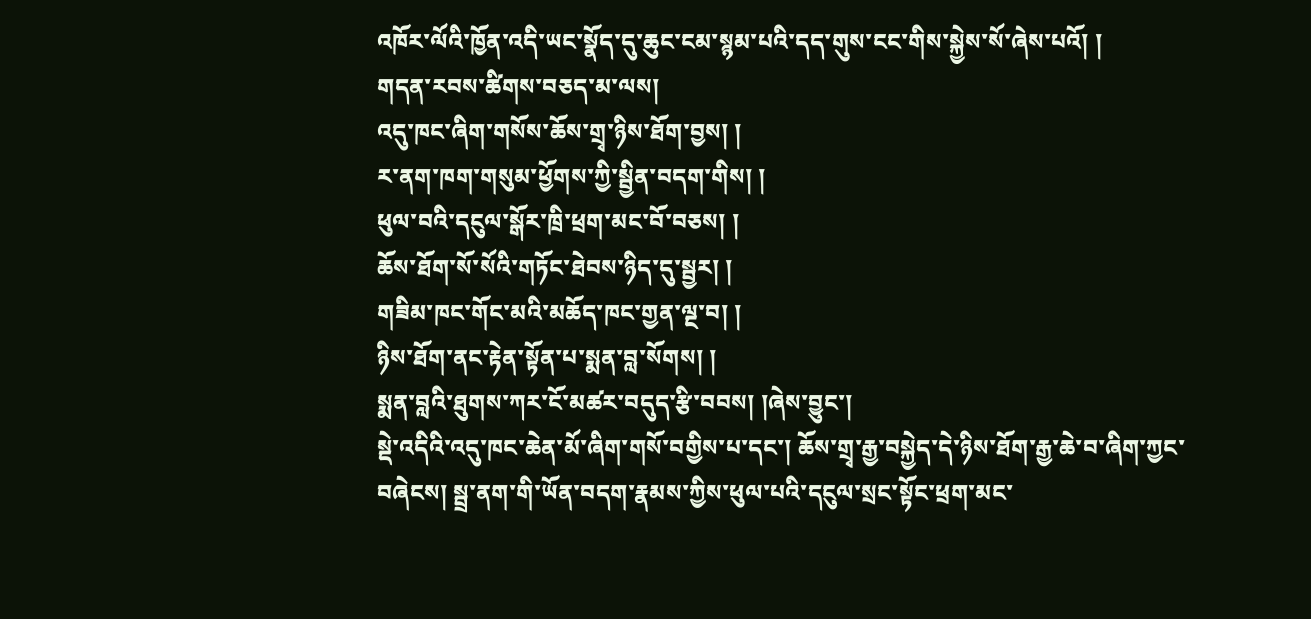འཁོར་ལོའི་ཁྱོན་འདི་ཡང་སྣོད་དུ་ཆུང་ངམ་སྙམ་པའི་དད་གུས་ངང་གིས་སྐྱེས་སོ་ཞེས་པའོ། །
གདན་རབས་ཚིགས་བཅད་མ་ལས།
འདུ་ཁང་ཞིག་གསོས་ཆོས་གྲྭ་ཉིས་ཐོག་བྱས། །
ར་ནག་ཁག་གསུམ་ཕྱོགས་ཀྱི་སྦྱིན་བདག་གིས། །
ཕུལ་བའི་དངུལ་སྒོར་ཁྲི་ཕྲག་མང་བོ་བཅས། །
ཆོས་ཐོག་སོ་སོའི་གཏོང་ཐེབས་ཉིད་དུ་སྦྱར། །
གཟིམ་ཁང་གོང་མའི་མཆོད་ཁང་གྱན་ལྔ་བ། །
ཉིས་ཐོག་ནང་རྟེན་སྟོན་པ་སྨན་བླ་སོགས། །
སྨན་བླའི་ཐུགས་ཀར་ངོ་མཚར་བདུད་རྩི་བབས། །ཞེས་བྱུང་།
སྡེ་འདིའི་འདུ་ཁང་ཆེན་མོ་ཞིག་གསོ་བགྱིས་པ་དང་། ཆོས་གྲྭ་རྒྱ་བསྐྱེད་དེ་ཉིས་ཐོག་རྒྱ་ཆེ་བ་ཞིག་ཀྱང་བཞེངས། སྦྲ་ནག་གི་ཡོན་བདག་རྣམས་ཀྱིས་ཕུལ་པའི་དངུལ་སྲང་སྟོང་ཕྲག་མང་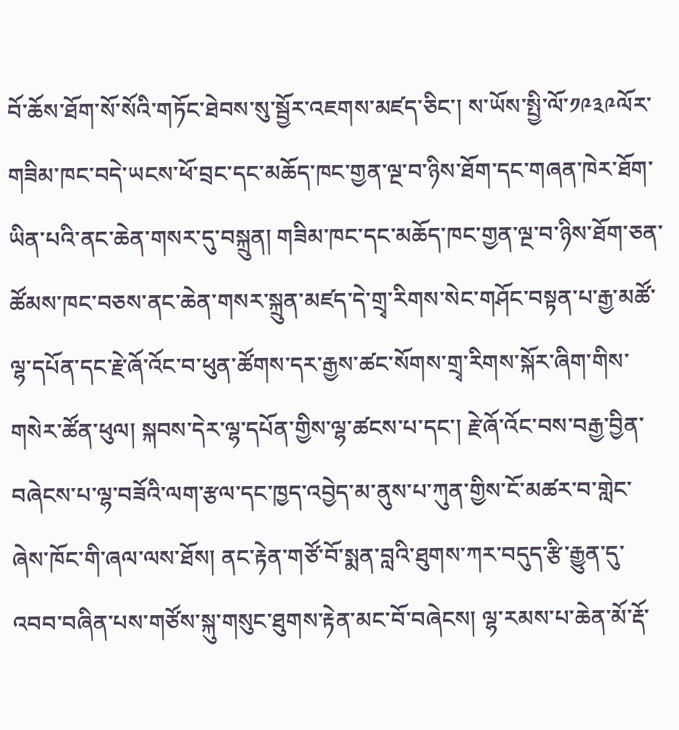བོ་ཆོས་ཐོག་སོ་སོའི་གཏོང་ཐེབས་སུ་སྦྱོར་འཇགས་མཛད་ཅིང་། ས་ཡོས་སྤྱི་ལོ་༡༩༣༩ལོར་གཟིམ་ཁང་བདེ་ཡངས་ཕོ་བྲང་དང་མཆོད་ཁང་གྱན་ལྔ་བ་ཉིས་ཐོག་དང་གཞན་ཁེར་ཐོག་ཡིན་པའི་ནང་ཆེན་གསར་དུ་བསྐྲུན། གཟིམ་ཁང་དང་མཆོད་ཁང་གྱན་ལྔ་བ་ཉིས་ཐོག་ཅན་ཚོམས་ཁང་བཅས་ནང་ཆེན་གསར་སྐྲུན་མཛད་དེ་གྲྭ་རིགས་སེང་གཤོང་བསྟན་པ་རྒྱ་མཚོ་ལྷ་དཔོན་དང་རྗེ་ཞོ་འོང་བ་ཕུན་ཚོགས་དར་རྒྱས་ཚང་སོགས་གྲྭ་རིགས་སྐོར་ཞིག་གིས་གསེར་ཚོན་ཕུལ། སྐབས་དེར་ལྷ་དཔོན་གྱིས་ལྷ་ཚངས་པ་དང་། རྗེ་ཞོ་འོང་བས་བརྒྱ་བྱིན་བཞེངས་པ་ལྷ་བཟོའི་ལག་རྩལ་དང་ཁྱད་འབྱེད་མ་ནུས་པ་ཀུན་གྱིས་ངོ་མཚར་བ་གླེང་ཞེས་ཁོང་གི་ཞལ་ལས་ཐོས། ནང་རྟེན་གཙོ་བོ་སྨན་བླའི་ཐུགས་ཀར་བདུད་རྩི་རྒྱུན་དུ་འབབ་བཞིན་པས་གཙོས་སྐུ་གསུང་ཐུགས་རྟེན་མང་བོ་བཞེངས། ལྷ་རམས་པ་ཆེན་མོ་རྡོ་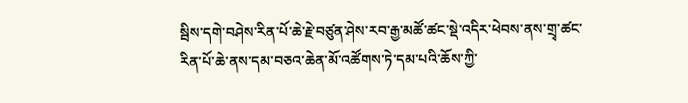སྦིས་དགེ་བཤེས་རིན་པོ་ཆེ་རྗེ་བཙུན་ཤེས་རབ་རྒྱ་མཚོ་ཚང་སྡེ་འདིར་ཕེབས་ནས་གྲྭ་ཚང་རིན་པོ་ཆེ་ནས་དམ་བཅའ་ཆེན་མོ་འཚོགས་ཏེ་དམ་པའི་ཆོས་ཀྱི་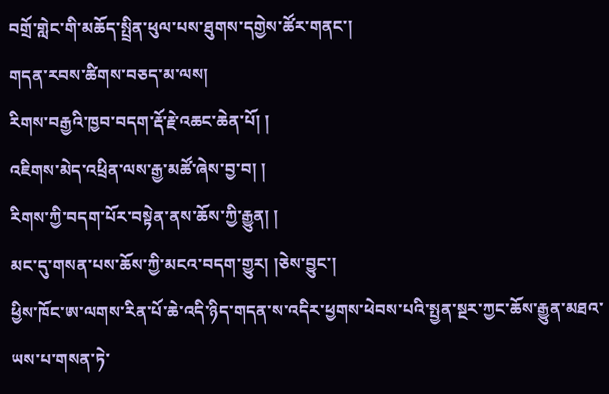བགྲོ་གླེང་གི་མཆོད་སྤྲིན་ཕུལ་པས་ཐུགས་དགྱེས་ཚོར་གནང་།
གདན་རབས་ཚིགས་བཅད་མ་ལས།
རིགས་བརྒྱའི་ཁྱབ་བདག་རྡོ་རྗེ་འཆང་ཆེན་པོ། །
འཇིགས་མེད་འཕྲིན་ལས་རྒྱ་མཚོ་ཞེས་བྱ་བ། །
རིགས་ཀྱི་བདག་པོར་བསྟེན་ནས་ཆོས་ཀྱི་རྒྱུན། །
མང་དུ་གསན་པས་ཆོས་ཀྱི་མངའ་བདག་གྱུར། །ཅེས་བྱུང་།
ཕྱིས་ཁོང་ཨ་ལགས་རིན་པོ་ཆེ་འདི་ཉིད་གདན་ས་འདིར་ཕྱགས་ཕེབས་པའི་སྤྱན་སྔར་ཀྱང་ཆོས་རྒྱུན་མཐའ་ཡས་པ་གསན་ཏེ་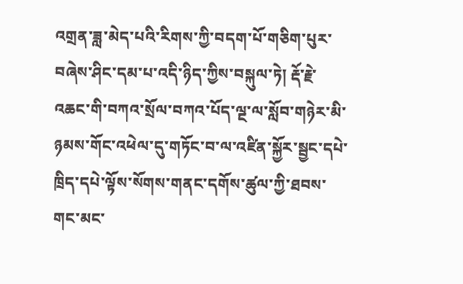འགྲན་ཟླ་མེད་པའི་རིགས་ཀྱི་བདག་པོ་གཅིག་པུར་བཞེས་ཤིང་དམ་པ་འདི་ཉིད་ཀྱིས་བསྐུལ་ཏེ། རྡོ་རྗེ་འཆང་གི་བཀའ་སྲོལ་བཀའ་པོད་ལྔ་ལ་སློབ་གཉེར་མི་ཉམས་གོང་འཕེལ་དུ་གཏོང་བ་ལ་འཛིན་སྐྱོར་སྦྱང་དཔེ་ཁྲིད་དཔེ་ལྟོས་སོགས་གནང་དགོས་ཚུལ་ཀྱི་ཐབས་གང་མང་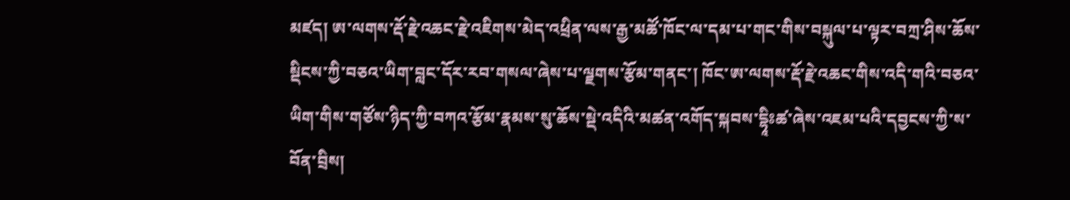མཛད། ཨ་ལགས་རྡོ་རྗེ་འཆང་རྗེ་འཇིགས་མེད་འཕྲིན་ལས་རྒྱ་མཚོ་ཁོང་ལ་དམ་པ་གང་གིས་བསྐུལ་པ་ལྟར་བཀྲ་ཤིས་ཆོས་སྡིངས་ཀྱི་བཅའ་ཡིག་བླང་དོར་རབ་གསལ་ཞེས་པ་ལྗགས་རྩོམ་གནང་། ཁོང་ཨ་ལགས་རྡོ་རྗེ་འཆང་གིས་འདི་གའི་བཅའ་ཡིག་གིས་གཙོས་ཉིད་ཀྱི་བཀའ་རྩོམ་རྣམས་སུ་ཆོས་སྡེ་འདིའི་མཚན་འགོད་སྐབས་དྷཱིཿཚ་ཞེས་འཇམ་པའི་དབྱངས་ཀྱི་ས་བོན་བྲིས།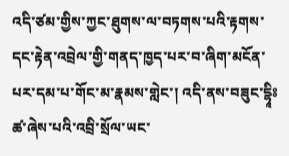འདི་ཙམ་གྱིས་ཀྱང་ཐུགས་ལ་བཏགས་པའི་རྟགས་དང་རྟེན་འབྲེལ་གྱི་གནད་ཁྱད་པར་བ་ཞིག་མངོན་པར་དམ་པ་གོང་མ་རྣམས་གླེང་། འདི་ནས་བཟུང་དྷཱིཿཚ་ཞེས་པའི་འབྲི་སྲོལ་ཡང་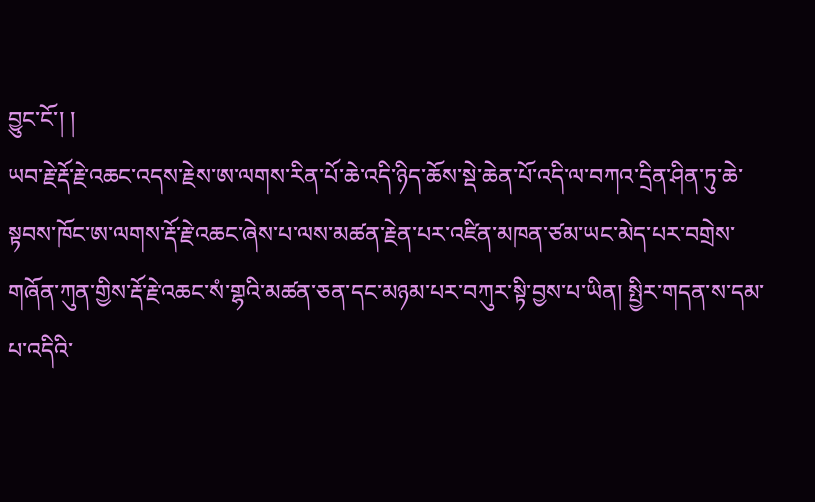བྱུང་ངོ་། །
ཡབ་རྗེ་རྡོ་རྗེ་འཆང་འདས་རྗེས་ཨ་ལགས་རིན་པོ་ཆེ་འདི་ཉིད་ཆོས་སྡེ་ཆེན་པོ་འདི་ལ་བཀའ་དྲིན་ཤིན་ཏུ་ཆེ་སྟབས་ཁོང་ཨ་ལགས་རྡོ་རྗེ་འཆང་ཞེས་པ་ལས་མཚན་རྗེན་པར་འཛིན་མཁན་ཙམ་ཡང་མེད་པར་བགྲེས་གཞོན་ཀུན་གྱིས་རྡོ་རྗེ་འཆང་སཾ་གྷའི་མཚན་ཅན་དང་མཉམ་པར་བཀུར་སྟི་བྱས་པ་ཡིན། སྤྱིར་གདན་ས་དམ་པ་འདིའི་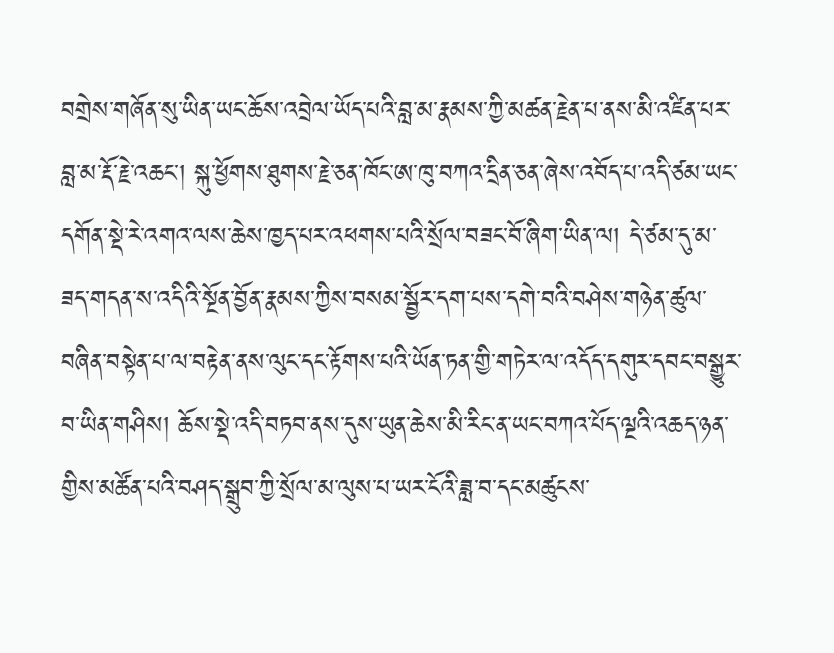བགྲེས་གཞོན་སུ་ཡིན་ཡང་ཆོས་འབྲེལ་ཡོད་པའི་བླ་མ་རྣམས་ཀྱི་མཚན་རྗེན་པ་ནས་མི་འཛིན་པར་བླ་མ་རྡོ་རྗེ་འཆང་། སྐུ་ཕྱོགས་ཐུགས་རྗེ་ཅན་ཁོང་ཨ་ཁུ་བཀའ་དྲིན་ཅན་ཞེས་འབོད་པ་འདི་ཙམ་ཡང་དགོན་སྡེ་རེ་འགའ་ལས་ཆེས་ཁྱད་པར་འཕགས་པའི་སྲོལ་བཟང་བོ་ཞིག་ཡིན་ལ། དེ་ཙམ་དུ་མ་ཟད་གདན་ས་འདིའི་སྔོན་བྱོན་རྣམས་ཀྱིས་བསམ་སྦྱོར་དག་པས་དགེ་བའི་བཤེས་གཉེན་ཚུལ་བཞིན་བསྟེན་པ་ལ་བརྟེན་ནས་ལུང་དང་རྟོགས་པའི་ཡོན་ཏན་གྱི་གཏེར་ལ་འདོད་དགུར་དབང་བསྒྱུར་བ་ཡིན་གཤིས། ཆོས་སྡེ་འདི་བཏབ་ནས་དུས་ཡུན་ཆེས་མི་རིང་ན་ཡང་བཀའ་པོད་ལྔའི་འཆད་ཉན་གྱིས་མཚོན་པའི་བཤད་སྒྲུབ་ཀྱི་སྲོལ་མ་ལུས་པ་ཡར་ངོའི་ཟླ་བ་དང་མཚུངས་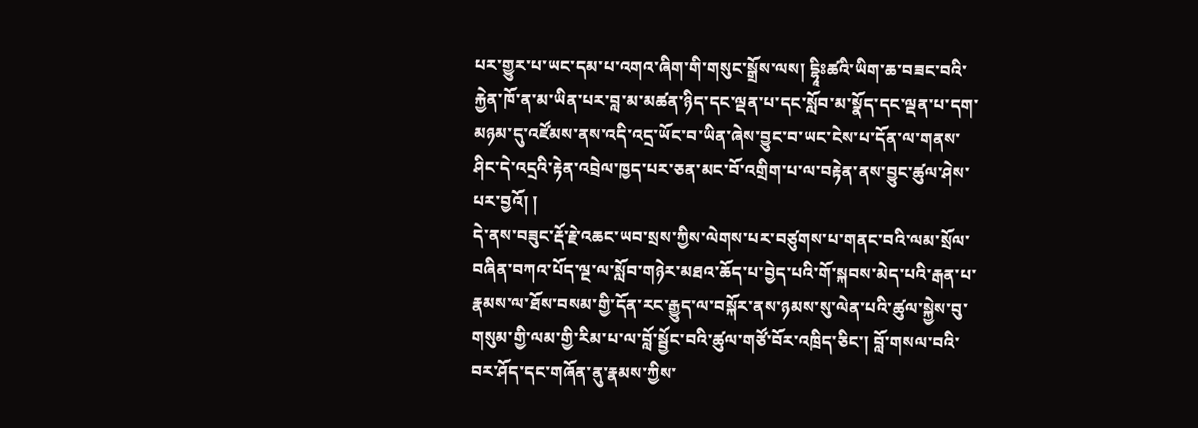པར་གྱུར་པ་ཡང་དམ་པ་འགའ་ཞིག་གི་གསུང་སྒྲོས་ལས། དྷཱིཿཚའི་ཡིག་ཆ་བཟང་བའི་རྐྱེན་ཁོ་ན་མ་ཡིན་པར་བླ་མ་མཚན་ཉིད་དང་ལྡན་པ་དང་སློབ་མ་སྣོད་དང་ལྡན་པ་དག་མཉམ་དུ་འཛོམས་ནས་འདི་འདྲ་ཡོང་བ་ཡིན་ཞེས་བྱུང་བ་ཡང་ངེས་པ་དོན་ལ་གནས་ཤིང་དེ་འདྲའི་རྟེན་འབྲེལ་ཁྱད་པར་ཅན་མང་བོ་འགྲིག་པ་ལ་བརྟེན་ནས་བྱུང་ཚུལ་ཤེས་པར་བྱའོ། །
དེ་ནས་བཟུང་རྡོ་རྗེ་འཆང་ཡབ་སྲས་ཀྱིས་ལེགས་པར་བཙུགས་པ་གནང་བའི་ལམ་སྲོལ་བཞིན་བཀའ་པོད་ལྔ་ལ་སློབ་གཉེར་མཐའ་ཆོད་པ་བྱེད་པའི་གོ་སྐབས་མེད་པའི་རྒན་པ་རྣམས་ལ་ཐོས་བསམ་གྱི་དོན་རང་རྒྱུད་ལ་བསྐོར་ནས་ཉམས་སུ་ལེན་པའི་ཚུལ་སྐྱེས་བུ་གསུམ་གྱི་ལམ་གྱི་རིམ་པ་ལ་བློ་སྦྱོང་བའི་ཚུལ་གཙོ་བོར་འཁྲིད་ཅིང་། བློ་གསལ་བའི་བར་ཤོད་དང་གཞོན་ནུ་རྣམས་ཀྱིས་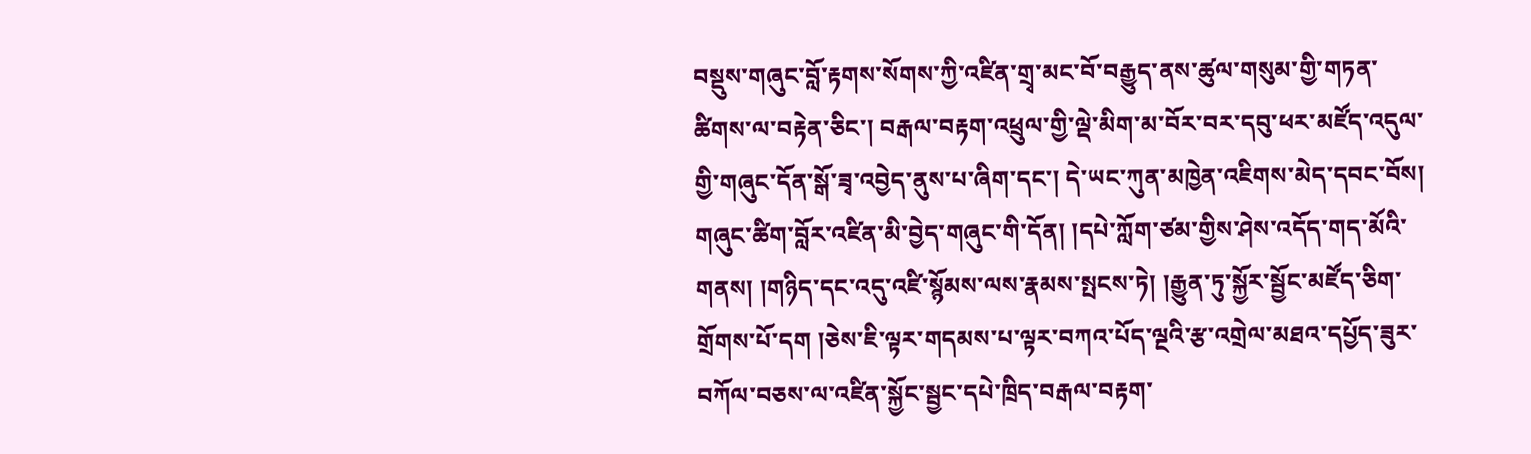བསྡུས་གཞུང་བློ་རྟགས་སོགས་ཀྱི་འཛིན་གྲྭ་མང་བོ་བརྒྱུད་ནས་ཚུལ་གསུམ་གྱི་གཏན་ཚིགས་ལ་བརྟེན་ཅིང་། བརྒལ་བརྟག་འཕྲུལ་གྱི་ལྡེ་མིག་མ་བོར་བར་དབུ་ཕར་མཛོད་འདུལ་གྱི་གཞུང་དོན་སྒོ་ཟྭ་འབྱེད་ནུས་པ་ཞིག་དང་། དེ་ཡང་ཀུན་མཁྱེན་འཇིགས་མེད་དབང་བོས། གཞུང་ཚིག་བློར་འཛིན་མི་བྱེད་གཞུང་གི་དོན། །དཔེ་ཀློག་ཙམ་གྱིས་ཤེས་འདོད་གད་མོའི་གནས། །གཉིད་དང་འདུ་འཛི་སྙོམས་ལས་རྣམས་སྤངས་ཏེ། །རྒྱུན་ཏུ་སྐྱོར་སྦྱོང་མཛོད་ཅིག་གྲོགས་པོ་དག །ཅེས་ཇི་ལྟར་གདམས་པ་ལྟར་བཀའ་པོད་ལྔའི་རྩ་འགྲེལ་མཐའ་དཔྱོད་ཟུར་བཀོལ་བཅས་ལ་འཛིན་སྐྱོང་སྦྱང་དཔེ་ཁྲིད་བརྒལ་བརྟག་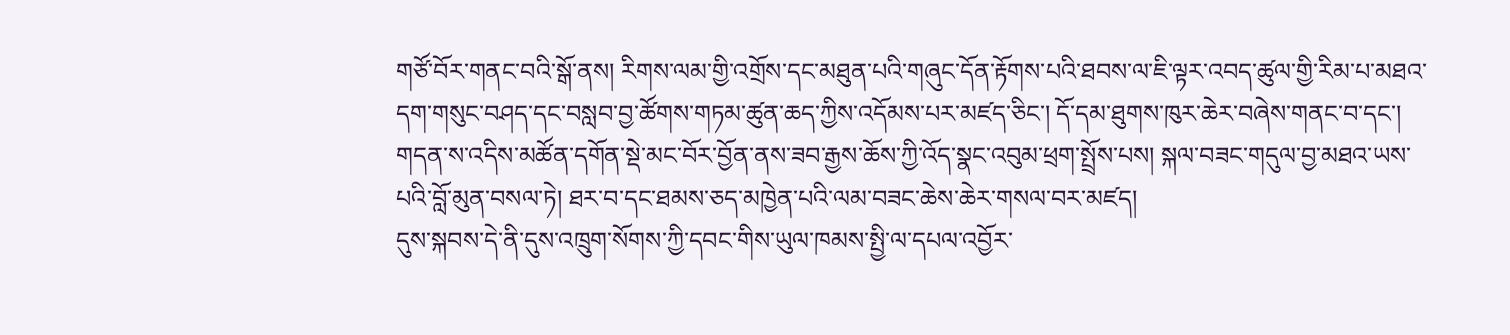གཙོ་བོར་གནང་བའི་སྒོ་ནས། རིགས་ལམ་གྱི་འགྲོས་དང་མཐུན་པའི་གཞུང་དོན་རྟོགས་པའི་ཐབས་ལ་ཇི་ལྟར་འབད་ཚུལ་གྱི་རིམ་པ་མཐའ་དག་གསུང་བཤད་དང་བསླབ་བྱ་ཚོགས་གཏམ་ཚུན་ཆད་ཀྱིས་འདོམས་པར་མཛད་ཅིང་། དོ་དམ་ཐུགས་ཁུར་ཆེར་བཞེས་གནང་བ་དང་། གདན་ས་འདིས་མཚོན་དགོན་སྡེ་མང་བོར་བྱོན་ནས་ཟབ་རྒྱས་ཆོས་ཀྱི་འོད་སྣང་འབུམ་ཕྲག་སྤྲོས་པས། སྐལ་བཟང་གདུལ་བྱ་མཐའ་ཡས་པའི་བློ་མུན་བསལ་ཏེ། ཐར་བ་དང་ཐམས་ཅད་མཁྱེན་པའི་ལམ་བཟང་ཆེས་ཆེར་གསལ་བར་མཛད།
དུས་སྐབས་དེ་ནི་དུས་འཁྲུག་སོགས་ཀྱི་དབང་གིས་ཡུལ་ཁམས་སྤྱི་ལ་དཔལ་འབྱོར་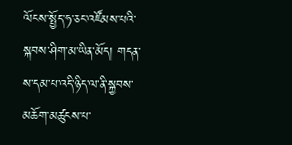ལོངས་སྤྱོད་ཧ་ཅང་འཛོམས་པའི་སྐབས་ཤིག་མ་ཡིན་མོད། གདན་ས་དམ་པ་འདི་ཉིད་ལ་ནི་སྐྱབས་མཆོག་མཚུངས་པ་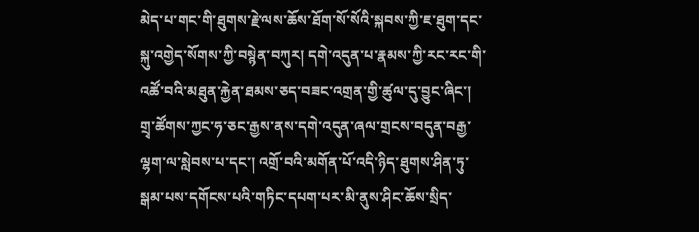མེད་པ་གང་གི་ཐུགས་རྗེ་ལས་ཆོས་ཐོག་སོ་སོའི་སྐབས་ཀྱི་ཇ་ཐུག་དང་སྐུ་འགྱེད་སོགས་ཀྱི་བསྙེན་བཀུར། དགེ་འདུན་པ་རྣམས་ཀྱི་རང་རང་གི་འཚོ་བའི་མཐུན་རྐྱེན་ཐམས་ཅད་བཟང་འགྲན་གྱི་ཚུལ་དུ་བྱུང་ཞིང་། གྲྭ་ཚོགས་ཀྱང་ཧ་ཅང་རྒྱས་ནས་དགེ་འདུན་ཞལ་གྲངས་བདུན་བརྒྱ་ལྷག་ལ་སླེབས་པ་དང་། འགྲོ་བའི་མགོན་པོ་འདི་ཉིད་ཐུགས་ཤིན་ཏུ་སྒམ་པས་དགོངས་པའི་གཏིང་དཔག་པར་མི་ནུས་ཤིང་ཆོས་སྲིད་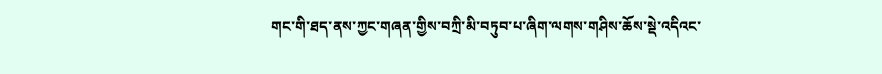གང་གི་ཐད་ནས་ཀྱང་གཞན་གྱིས་བཀྲི་མི་བཏུབ་པ་ཞིག་ལགས་གཤིས་ཆོས་སྡེ་འདིའང་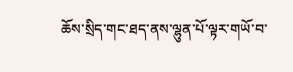ཆོས་སྲིད་གང་ཐད་ནས་ལྷུན་པོ་ལྟར་གཡོ་བ་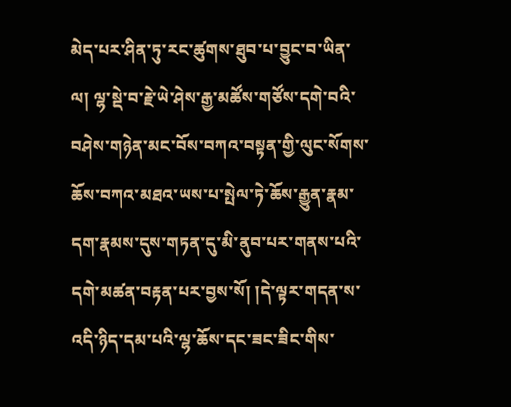མེད་པར་ཤིན་ཏུ་རང་ཚུགས་ཐུབ་པ་བྱུང་བ་ཡིན་ལ། ལྷ་སྡེ་བ་རྗེ་ཡེ་ཤེས་རྒྱ་མཚོས་གཙོས་དགེ་བའི་བཤེས་གཉེན་མང་བོས་བཀའ་བསྟན་གྱི་ལུང་སོགས་ཆོས་བཀའ་མཐའ་ཡས་པ་སྤེལ་ཏེ་ཆོས་རྒྱུན་རྣམ་དག་རྣམས་དུས་གཏན་དུ་མི་ནུབ་པར་གནས་པའི་དགེ་མཚན་བརྟན་པར་བྱས་སོ། །དེ་ལྟར་གདན་ས་འདི་ཉིད་དམ་པའི་ལྷ་ཆོས་དང་ཟང་ཟིང་གིས་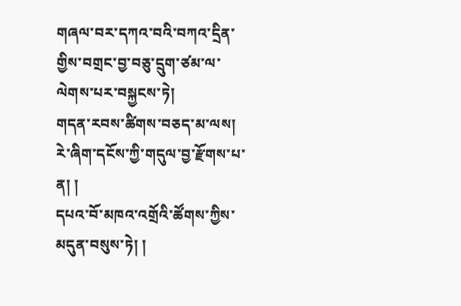གཞལ་བར་དཀའ་བའི་བཀའ་དྲིན་གྱིས་བགྲང་བྱ་བཅུ་དྲུག་ཙམ་ལ་ལེགས་པར་བསྐྱངས་ཏེ།
གདན་རབས་ཚིགས་བཅད་མ་ལས།
རེ་ཞིག་དངོས་ཀྱི་གདུལ་བྱ་རྫོགས་པ་ན། །
དཔའ་བོ་མཁའ་འགྲོའི་ཚོགས་ཀྱིས་མདུན་བསུས་ཏེ། །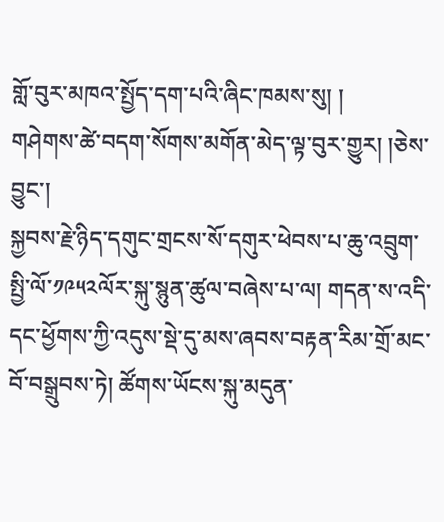གློ་བུར་མཁའ་སྤྱོད་དག་པའི་ཞིང་ཁམས་སུ། །
གཤེགས་ཚེ་བདག་སོགས་མགོན་མེད་ལྟ་བུར་གྱུར། །ཅེས་བྱུང་།
སྐྱབས་རྗེ་ཉིད་དགུང་གྲངས་སོ་དགུར་ཕེབས་པ་ཆུ་འབྲུག་སྤྱི་ལོ་༡༩༥༢ལོར་སྐུ་སྙུན་ཚུལ་བཞེས་པ་ལ། གདན་ས་འདི་དང་ཕྱོགས་ཀྱི་འདུས་སྡེ་དུ་མས་ཞབས་བརྟན་རིམ་གྲོ་མང་བོ་བསྒྲུབས་ཏེ། ཚོགས་ཡོངས་སྐུ་མདུན་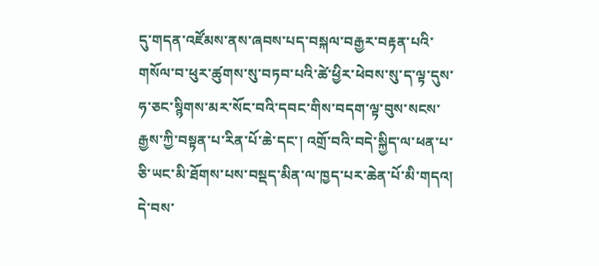དུ་གདན་འཛོམས་ནས་ཞབས་པད་བསྐལ་བརྒྱར་བརྟན་པའི་གསོལ་བ་ཕུར་ཚུགས་སུ་བཏབ་པའི་ཚེ་ཕྱིར་ཕེབས་སུ་ད་ལྟ་དུས་ཧ་ཅང་སྙིགས་མར་སོང་བའི་དབང་གིས་བདག་ལྟ་བུས་སངས་རྒྱས་ཀྱི་བསྟན་པ་རིན་པོ་ཆེ་དང་། འགྲོ་བའི་བདེ་སྐྱིད་ལ་ཕན་པ་ཅི་ཡང་མི་ཐོགས་པས་བསྡད་མིན་ལ་ཁྱད་པར་ཆེན་པོ་མི་གདའ། དེ་བས་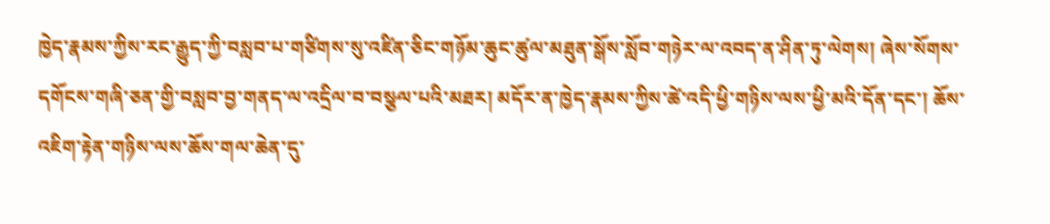ཁྱེད་རྣམས་ཀྱིས་རང་རྒྱུད་ཀྱི་བསླབ་པ་གཙིགས་སུ་འཛིན་ཅིང་གཉོམ་ཆུང་ཚུལ་མཐུན་སྒོས་སློབ་གཉེར་ལ་འབད་ན་ཤིན་ཏུ་ལེགས། ཞེས་སོགས་དགོངས་གཞི་ཅན་གྱི་བསླབ་བྱ་གནད་ལ་འདྲིལ་བ་བསྩལ་པའི་མཐར། མདོར་ན་ཁྱེད་རྣམས་ཀྱིས་ཚེ་འདི་ཕྱི་གཉིས་ལས་ཕྱི་མའི་དོན་དང་། ཆོས་འཇིག་རྟེན་གཉིས་ལས་ཆོས་གལ་ཆེན་དུ་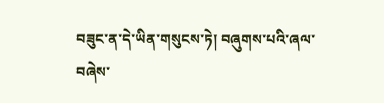བཟུང་ན་དེ་ཡིན་གསུངས་ཏེ། བཞུགས་པའི་ཞལ་བཞེས་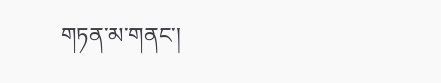གཏན་མ་གནང་།